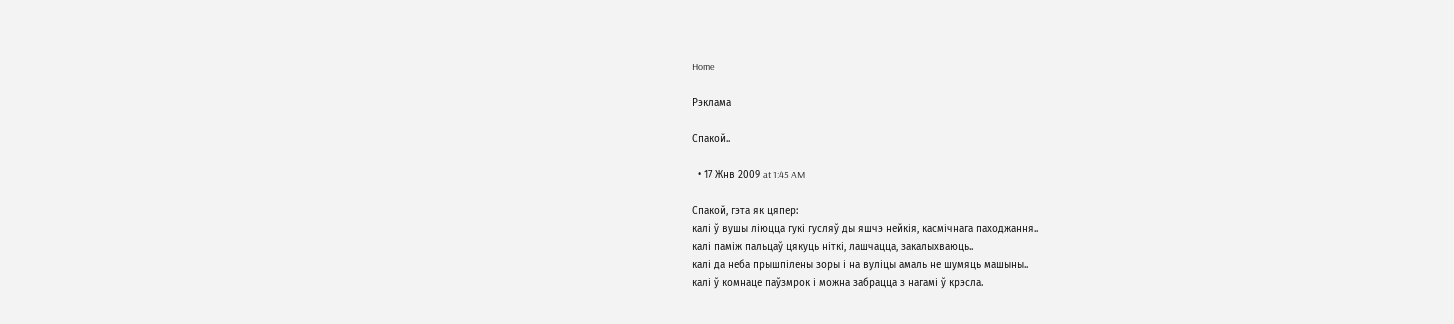Home

Рэклама

Спакой..

  • 17 Жнв 2009 at 1:45 AM

Спакой, гэта як цяпер:
калі ў вушы ліюцца гукі гусляў ды яшчэ нейкія, касмічнага паходжання..
калі паміж пальцаў цякуць ніткі, лашчацца, закалыхваюць..
калі да неба прышпілены зоры і на вуліцы амаль не шумяць машыны..
калі ў комнаце паўзмрок і можна забрацца з нагамі ў крэсла.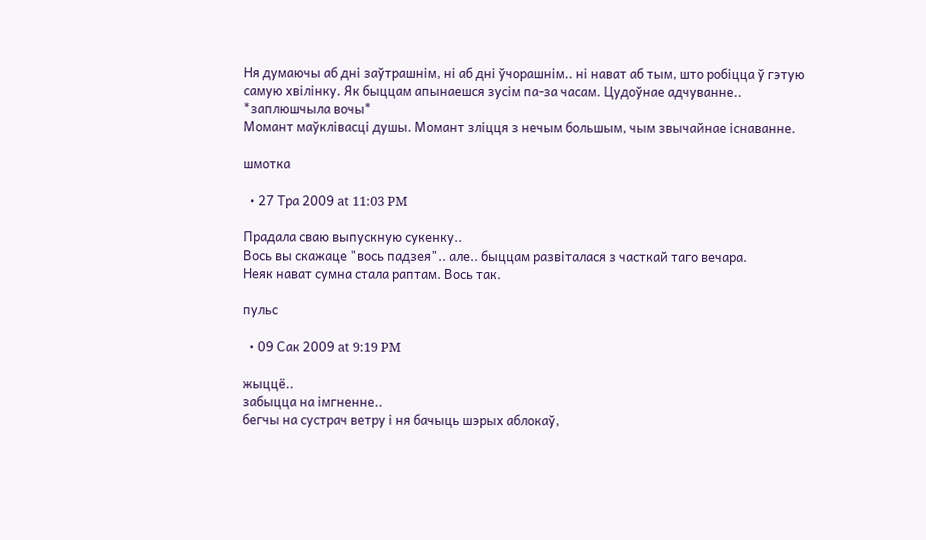Ня думаючы аб дні заўтрашнім, ні аб дні ўчорашнім.. ні нават аб тым, што робіцца ў гэтую самую хвілінку. Як быццам апынаешся зусім па-за часам. Цудоўнае адчуванне.. *заплюшчыла вочы*
Момант маўклівасці душы. Момант зліцця з нечым большым, чым звычайнае існаванне.

шмотка

  • 27 Тра 2009 at 11:03 PM

Прадала сваю выпускную сукенку..
Вось вы скажаце "вось падзея".. але.. быццам развіталася з часткай таго вечара.
Неяк нават сумна стала раптам. Вось так.

пульс

  • 09 Сак 2009 at 9:19 PM

жыццё..
забыцца на імгненне..
бегчы на сустрач ветру і ня бачыць шэрых аблокаў,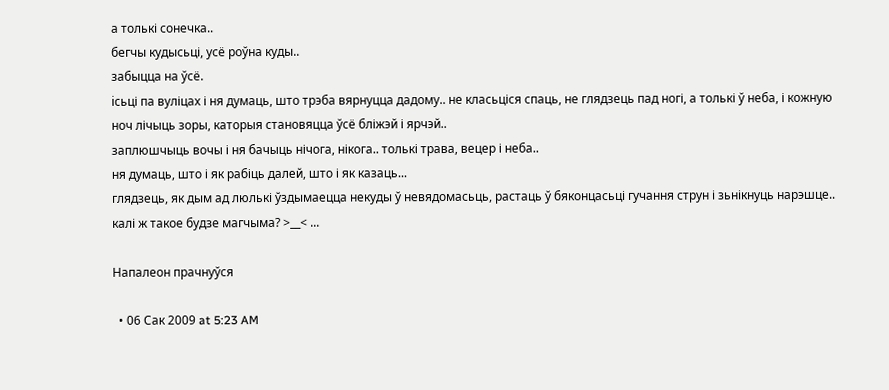а толькі сонечка..
бегчы кудысьці, усё роўна куды..
забыцца на ўсё.
icьці па вуліцах і ня думаць, што трэба вярнуцца дадому.. не класьціся спаць, не глядзець пад ногі, а толькі ў неба, і кожную ноч лічыць зоры, каторыя становяцца ўсё бліжэй і ярчэй..
заплюшчыць вочы і ня бачыць нічога, нікога.. толькі трава, вецер і неба..
ня думаць, што і як рабіць далей, што і як казаць...
глядзець, як дым ад люлькі ўздымаецца некуды ў невядомасьць, растаць ў бяконцасьці гучання струн і зьнікнуць нарэшце..
калі ж такое будзе магчыма? >__< ...

Напалеон прачнуўся

  • 06 Сак 2009 at 5:23 AM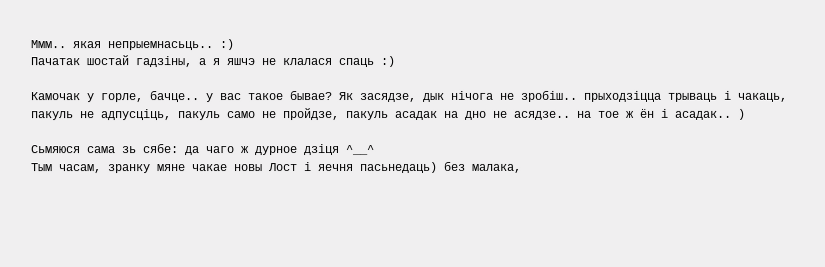Ммм.. якая непрыемнасьць.. :)
Пачатак шостай гадзіны, а я яшчэ не клалася спаць :)

Камочак у горле, бачце.. у вас такое бывае? Як засядзе, дык нічога не зробіш.. прыходзіцца трываць і чакаць, пакуль не адпусціць, пакуль само не пройдзе, пакуль асадак на дно не асядзе.. на тое ж ён і асадак.. )

Сьмяюся сама зь сябе: да чаго ж дурное дзіця ^__^
Тым часам, зранку мяне чакае новы Лост і яечня пасьнедаць) без малака,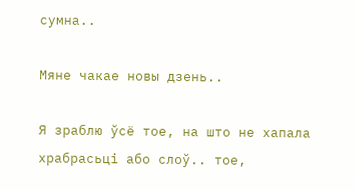сумна..

Мяне чакае новы дзень..

Я зраблю ўсё тое, на што не хапала храбрасьці або слоў.. тое,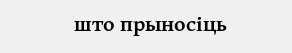што прыносіць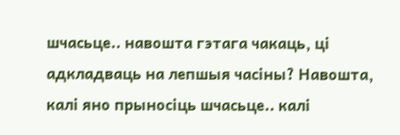шчасьце.. навошта гэтага чакаць, ці адкладваць на лепшыя часіны? Навошта, калі яно прыносіць шчасьце.. калі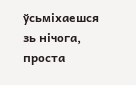ўсьміхаешся зь нічога, проста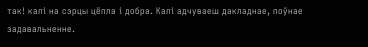так! калі на сэрцы цёпла і добра. Калі адчуваеш дакладнае, поўнае задавальненне.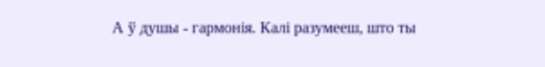А ў душы - гармонія. Калі разумееш, што ты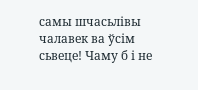самы шчасьлівы чалавек ва ўсім сьвеце! Чаму б і не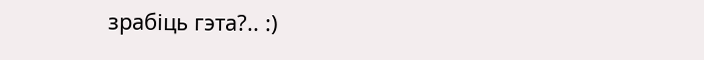зрабіць гэта?.. :)